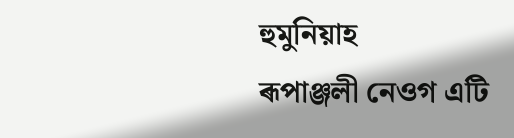হুমুনিয়াহ
ৰূপাঞ্জলী নেওগ এটি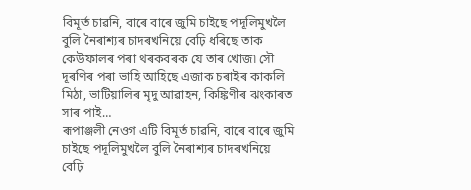বিমূৰ্ত চাৱনি, বাৰে বাৰে জুমি চাইছে পদূলিমুখলৈ বুলি নৈৰাশ্যৰ চাদৰখনিয়ে বেঢ়ি ধৰিছে তাক কেউফালৰ পৰা থৰকবৰক যে তাৰ খোজ৷ সৌ দূৰণিৰ পৰা ভাহি আহিছে এজাক চৰাইৰ কাকলি মিঠা, ভাটিয়ালিৰ মৃদু আৱাহন, কিঙ্কিণীৰ ঝংকাৰত সাৰ পাই…
ৰূপাঞ্জলী নেওগ এটি বিমূৰ্ত চাৱনি, বাৰে বাৰে জুমি চাইছে পদূলিমুখলৈ বুলি নৈৰাশ্যৰ চাদৰখনিয়ে বেঢ়ি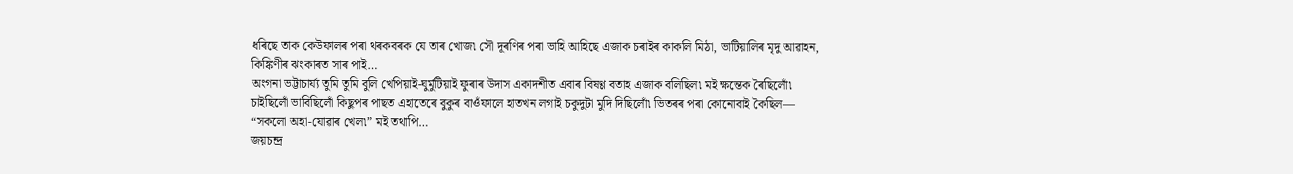ধৰিছে তাক কেউফালৰ পৰা থৰকবৰক যে তাৰ খোজ৷ সৌ দূৰণিৰ পৰা ভাহি আহিছে এজাক চৰাইৰ কাকলি মিঠা, ভাটিয়ালিৰ মৃদু আৱাহন, কিঙ্কিণীৰ ঝংকাৰত সাৰ পাই…
অংগনা ভট্টাচাৰ্য্য তুমি তুমি বুলি খেপিয়াই-ঘুৰ্মুটিয়াই ফুৰাৰ উদাস একাদশীত এবাৰ বিষণ্ণ বতাহ এজাক বলিছিল৷ মই ক্ষন্তেক ৰৈছিলোঁ৷ চাইছিলোঁ ভাবিছিলোঁ কিছুপৰ পাছত এহাতেৰে বুকুৰ বাওঁফালে হাতখন লগাই চকুদুটা মুদি দিছিলোঁ৷ ভিতৰৰ পৰা কোনোবাই কৈছিল— “সকলো অহা-যোৱাৰ খেল৷” মই তথাপি…
জয়চন্দ্ৰ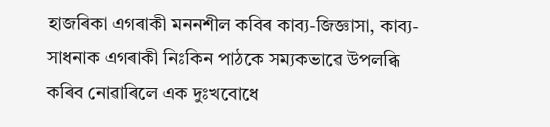হাজৰিকা এগৰাকী মননশীল কবিৰ কাব্য-জিজ্ঞাসা, কাব্য-সাধনাক এগৰাকী নিঃকিন পাঠকে সম্যকভাৱে উপলব্ধি কৰিব নোৱাৰিলে এক দুঃখবোধে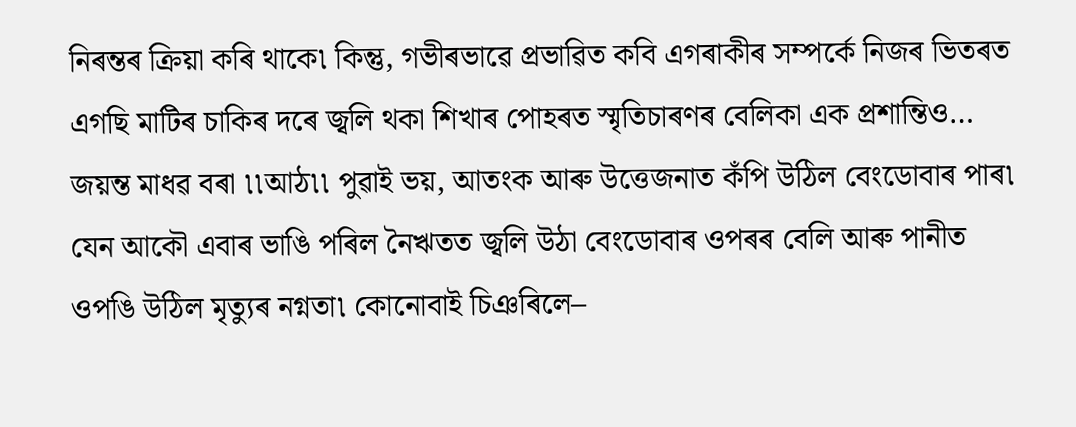নিৰন্তৰ ক্ৰিয়া কৰি থাকে৷ কিন্তু, গভীৰভাৱে প্ৰভাৱিত কবি এগৰাকীৰ সম্পৰ্কে নিজৰ ভিতৰত এগছি মাটিৰ চাকিৰ দৰে জ্বলি থকা শিখাৰ পোহৰত স্মৃতিচাৰণৰ বেলিকা এক প্ৰশান্তিও…
জয়ন্ত মাধৱ বৰা ৷৷আঠ৷৷ পুৱাই ভয়, আতংক আৰু উত্তেজনাত কঁপি উঠিল বেংডোবাৰ পাৰ৷ যেন আকৌ এবাৰ ভাঙি পৰিল নৈঋতত জ্বলি উঠা বেংডোবাৰ ওপৰৰ বেলি আৰু পানীত ওপঙি উঠিল মৃত্যুৰ নগ্নতা৷ কোনোবাই চিঞৰিলে–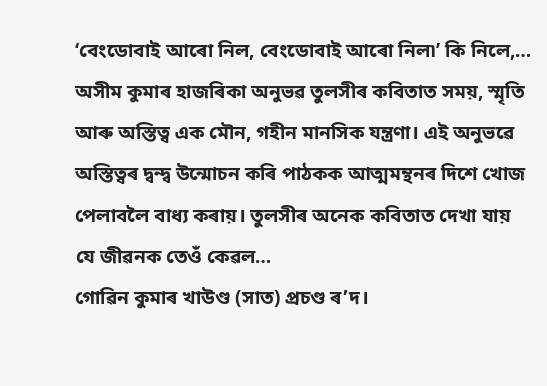‘বেংডোবাই আৰো নিল, বেংডোবাই আৰো নিল৷’ কি নিলে,…
অসীম কুমাৰ হাজৰিকা অনুভৱ তুলসীৰ কবিতাত সময়, স্মৃতি আৰু অস্তিত্ব এক মৌন, গহীন মানসিক যন্ত্রণা। এই অনুভৱে অস্তিত্বৰ দ্বন্দ্ব উন্মোচন কৰি পাঠকক আত্মমন্থনৰ দিশে খোজ পেলাবলৈ বাধ্য কৰায়। তুলসীৰ অনেক কবিতাত দেখা যায় যে জীৱনক তেওঁ কেৱল…
গোৱিন কুমাৰ খাউণ্ড (সাত) প্ৰচণ্ড ৰʼদ।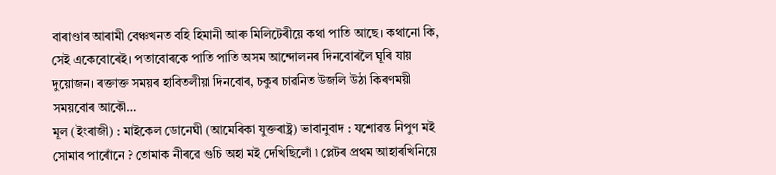বাৰাণ্ডাৰ আৰামী বেঞ্চখনত বহি হিমানী আৰু মিলিটেৰীয়ে কথা পাতি আছে। কথানো কি, সেই একেবোৰেই। পতাবোৰকে পাতি পাতি অসম আন্দোলনৰ দিনবোৰলৈ ঘূৰি যায় দুয়োজন। ৰক্তাক্ত সময়ৰ হাবিতলীয়া দিনবোৰ, চকুৰ চাৱনিত উজলি উঠা কিৰণময়ী সময়বোৰ আকৌ…
মূল (ইংৰাজী) : মাইকেল ডোনেঘী (আমেৰিকা যুক্তৰাষ্ট্ৰ) ভাবানুবাদ : যশোৱন্ত নিপুণ মই সোমাব পাৰোঁনে ? তোমাক নীৰৱে গুচি অহা মই দেখিছিলোঁ ৷ প্লেটৰ প্ৰথম আহাৰখিনিয়ে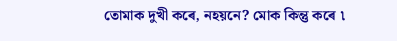তোমাক দুখী কৰে, নহয়নে? মোক কিন্তু কৰে ৷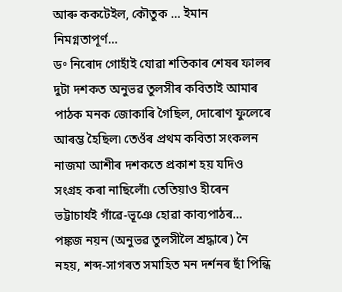আৰু ককটেইল, কৌতুক … ইমান নিমগ্নতাপূৰ্ণ…
ড॰ নিৰোদ গোহাঁই যোৱা শতিকাৰ শেষৰ ফালৰ দুটা দশকত অনুভৱ তুলসীৰ কবিতাই আমাৰ পাঠক মনক জোকাৰি গৈছিল, দোৰোণ ফুলেৰে আৰম্ভ হৈছিল৷ তেওঁৰ প্ৰথম কবিতা সংকলন নাজমা আশীৰ দশকতে প্ৰকাশ হয় যদিও সংগ্ৰহ কৰা নাছিলোঁ৷ তেতিয়াও হীৰেন ভট্টাচাৰ্যই গাঁৱে-ভূঞে হোৱা কাব্যপাঠৰ…
পঙ্কজ নয়ন (অনুভৱ তুলসীলৈ শ্ৰদ্ধাৰে) নৈ নহয়, শব্দ-সাগৰত সমাহিত মন দৰ্শনৰ ছাঁ পিন্ধি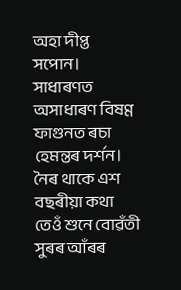অহা দীপ্ত সপোন। সাধাৰণত অসাধাৰণ বিষণ্ণ ফাগুনত ৰচা হেমন্তৰ দৰ্শন। নৈৰ থাকে এশ বছৰীয়া কথা তেওঁ শুনে বোৱঁতী সুৰৰ আঁৰৰ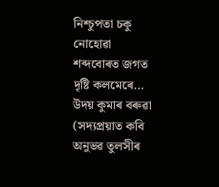নিশ্চুপতা চকু নোহোৱা শব্দবোৰত জগত দৃষ্টি কলমেৰে…
উদয় কুমাৰ বৰুৱা (সদ্যপ্ৰয়াত কবি অনুভৱ তুলসীৰ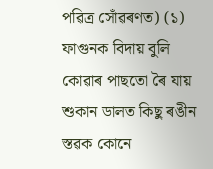পৱিত্ৰ সোঁৱৰণত) (১) ফাগুনক বিদায় বুলি কোৱাৰ পাছতো ৰৈ যায় শুকান ডালত কিছু ৰঙীন স্তৱক কোনে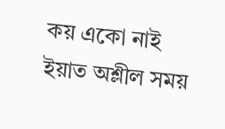কয় একো নাই ইয়াত অশ্লীল সময়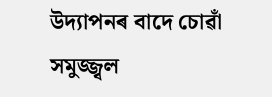উদ্যাপনৰ বাদে চোৱাঁ সমুজ্জ্বল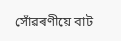সোঁৱৰণীয়ে বাট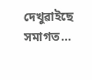দেখুৱাইছে সমাগত…